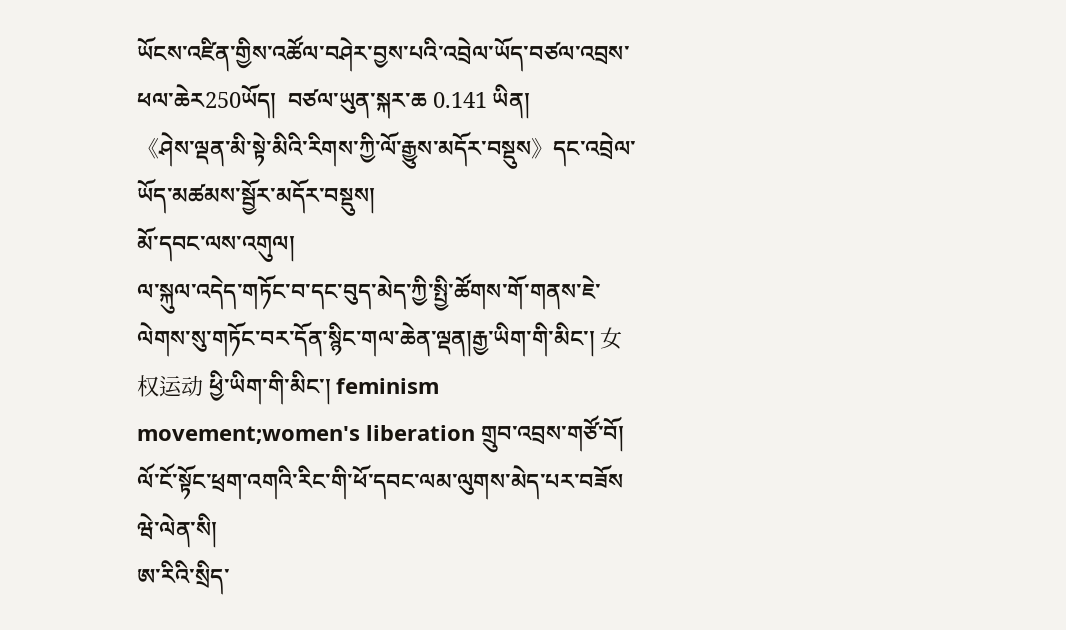ཡོངས་འཛིན་གྱིས་འཚོལ་བཤེར་བྱས་པའི་འབྲེལ་ཡོད་བཙལ་འབྲས་ཕལ་ཆེར250ཡོད།  བཙལ་ཡུན་སྐར་ཆ 0.141 ཡིན།
《ཤེས་ལྡན་མི་སྟེ་མིའི་རིགས་ཀྱི་ལོ་རྒྱུས་མདོར་བསྡུས》དང་འབྲེལ་ཡོད་མཚམས་སྦྱོར་མདོར་བསྡུས།
མོ་དབང་ལས་འགུལ།
ལ་སྐུལ་འདེད་གཏོང་བ་དང་བུད་མེད་ཀྱི་སྤྱི་ཚོགས་གོ་གནས་ཇེ་ལེགས་སུ་གཏོང་བར་དོན་སྙིང་གལ་ཆེན་ལྡན།རྒྱ་ཡིག་གི་མིང་། 女权运动 ཕྱི་ཡིག་གི་མིང་། feminism movement;women's liberation གྲུབ་འབྲས་གཙོ་བོ། ལོ་ངོ་སྟོང་ཕྲག་འགའི་རིང་གི་ཕོ་དབང་ལམ་ལུགས་མེད་པར་བཟོས
ཝེ་ལེན་སི།
ཨ་རིའི་སྲིད་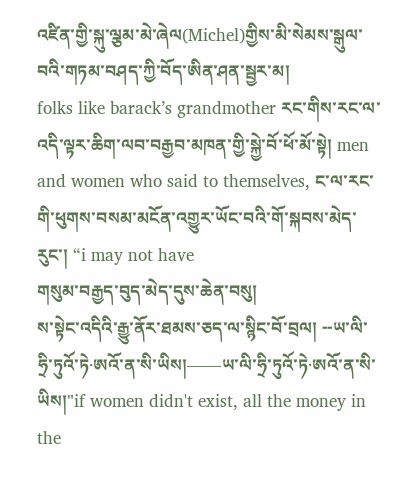འཛིན་གྱི་སྐུ་ལྕམ་མེ་ཞེལ(Michel)གྱིས་མི་སེམས་སྒུལ་བའི་གཏམ་བཤད་ཀྱི་བོད་ཨིན་ཤན་སྦྱར་མ།
folks like barack’s grandmother རང་གིས་རང་ལ་འདི་ལྟར་ཆིག་ལབ་བརྒྱབ་མཁན་གྱི་སྐྱེ་བོ་ཕོ་མོ་སྟེ། men and women who said to themselves, ང་ལ་རང་གི་ཕུགས་བསམ་མངོན་འགྱུར་ཡོང་བའི་གོ་སྐབས་མེད་རུང་། “i may not have
གསུམ་བརྒྱད་བུད་མེད་དུས་ཆེན་བསུ།
ས་སྟེང་འདིའི་རྒྱུ་ནོར་ཐམས་ཅད་ལ་སྙིང་བོ་བྲལ། --ཡ་ལི་ཧྲི་ཏུའོ་ཏེ·ཨའོ་ན་སི་ཡིས།——ཡ་ལི་ཧྲི་ཏུའོ་ཏེ·ཨའོ་ན་སི་ཡིས།"if women didn't exist, all the money in the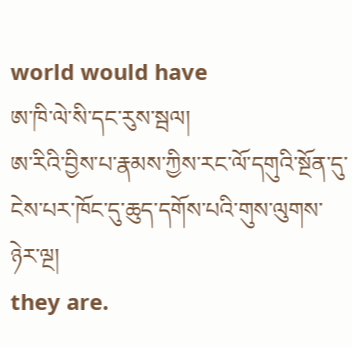world would have
ཨ་ཁི་ལེ་སི་དང་རུས་སྦལ།
ཨ་རིའི་བྱིས་པ་རྣམས་ཀྱིས་རང་ལོ་དགུའི་སྔོན་དུ་ངེས་པར་ཁོང་དུ་ཆུད་དགོས་པའི་གུས་ལུགས་ཉེར་ལྔ།
they are.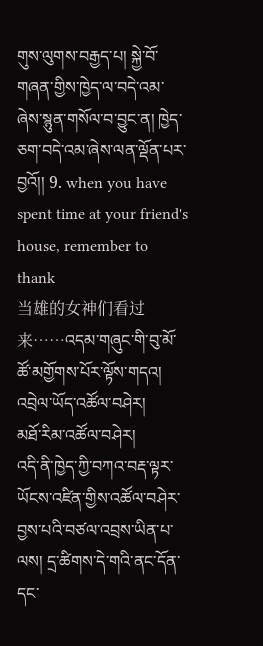གུས་ལུགས་བརྒྱད་པ། སྐྱེ་བོ་གཞན་གྱིས་ཁྱེད་ལ་བདེ་འམ་ཞེས་སྙུན་གསོལ་བ་བྱུང་ན། ཁྱེད་ཅག་བདེ་འམ་ཞེས་ལན་ལྡོན་པར་བྱའོ།། 9. when you have spent time at your friend's house, remember to thank
当雄的女神们看过来……འདམ་གཞུང་གི་བུ་མོ་ཚོ་མགྱོགས་པོར་ལྟོས་གདའ།
འབྲེལ་ཡོད་འཚོལ་བཤེར།
མཐོ་རིམ་འཚོལ་བཤེར།
འདི་ནི་ཁྱེད་ཀྱི་བཀའ་བརྡ་ལྟར་ཡོངས་འཛིན་གྱིས་འཚོལ་བཤེར་བྱས་པའི་བཙལ་འབྲས་ཡིན་པ་ལས། དྲ་ཚིགས་དེ་གའི་ནང་དོན་དང་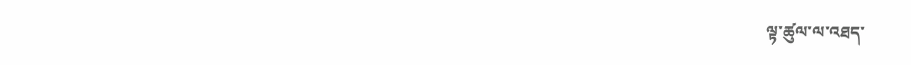ལྟ་ཚུལ་ལ་འཐད་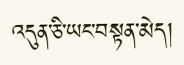འདུན་ཅི་ཡང་བསྟན་མེད།